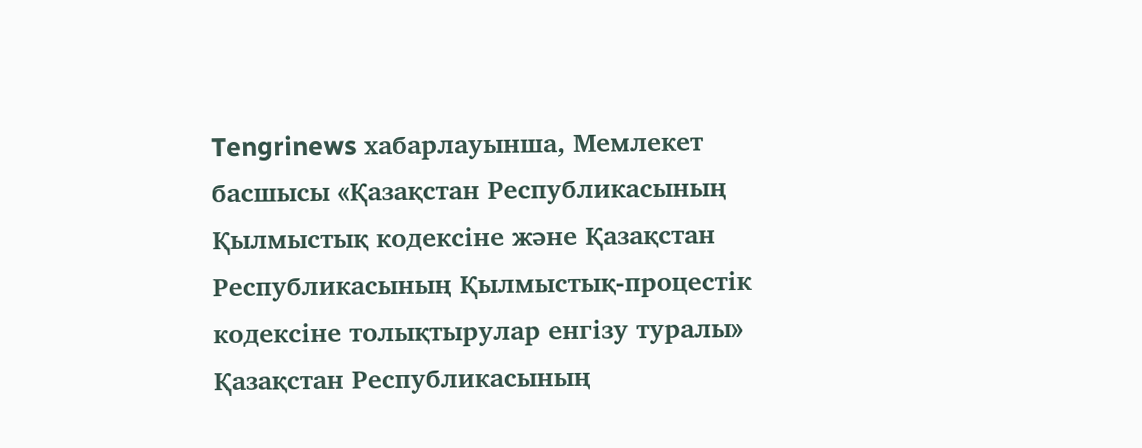Tengrinews хабарлауынша, Мемлекет басшысы «Қазақстан Республикасының Қылмыстық кодексіне және Қазақстан Республикасының Қылмыстық-процестік кодексіне толықтырулар енгізу туралы» Қазақстан Республикасының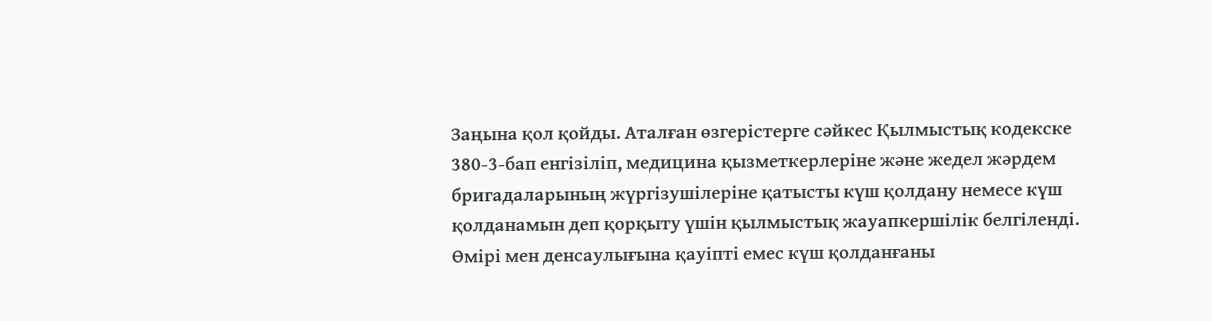Заңына қол қойды. Аталған өзгерістерге сәйкес Қылмыстық кодекске 380-3-бап енгізіліп, медицина қызметкерлеріне және жедел жәрдем бригадаларының жүргізушілеріне қатысты күш қолдану немесе күш қолданамын деп қорқыту үшін қылмыстық жауапкершілік белгіленді. Өмірі мен денсаулығына қауіпті емес күш қолданғаны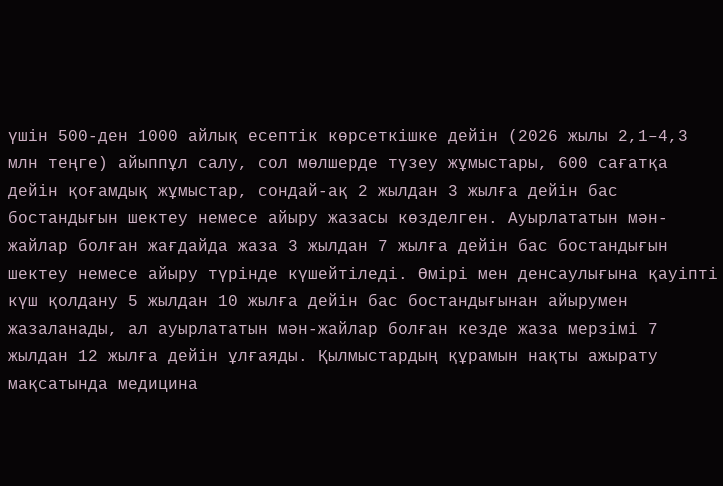үшін 500-ден 1000 айлық есептік көрсеткішке дейін (2026 жылы 2,1–4,3 млн теңге) айыппұл салу, сол мөлшерде түзеу жұмыстары, 600 сағатқа дейін қоғамдық жұмыстар, сондай-ақ 2 жылдан 3 жылға дейін бас бостандығын шектеу немесе айыру жазасы көзделген. Ауырлататын мән-жайлар болған жағдайда жаза 3 жылдан 7 жылға дейін бас бостандығын шектеу немесе айыру түрінде күшейтіледі. Өмірі мен денсаулығына қауіпті күш қолдану 5 жылдан 10 жылға дейін бас бостандығынан айырумен жазаланады, ал ауырлататын мән-жайлар болған кезде жаза мерзімі 7 жылдан 12 жылға дейін ұлғаяды. Қылмыстардың құрамын нақты ажырату мақсатында медицина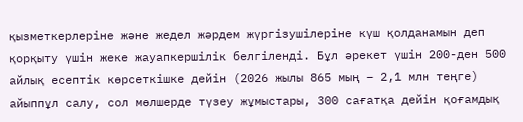қызметкерлеріне және жедел жәрдем жүргізушілеріне күш қолданамын деп қорқыту үшін жеке жауапкершілік белгіленді. Бұл әрекет үшін 200-ден 500 айлық есептік көрсеткішке дейін (2026 жылы 865 мың – 2,1 млн теңге) айыппұл салу, сол мөлшерде түзеу жұмыстары, 300 сағатқа дейін қоғамдық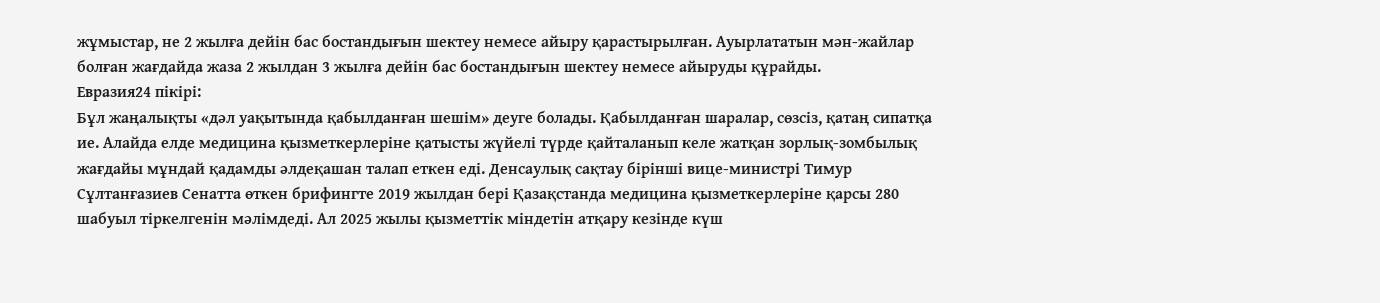жұмыстар, не 2 жылға дейін бас бостандығын шектеу немесе айыру қарастырылған. Ауырлататын мән-жайлар болған жағдайда жаза 2 жылдан 3 жылға дейін бас бостандығын шектеу немесе айыруды құрайды.
Евразия24 пікірі:
Бұл жаңалықты «дәл уақытында қабылданған шешім» деуге болады. Қабылданған шаралар, сөзсіз, қатаң сипатқа ие. Алайда елде медицина қызметкерлеріне қатысты жүйелі түрде қайталанып келе жатқан зорлық-зомбылық жағдайы мұндай қадамды әлдеқашан талап еткен еді. Денсаулық сақтау бірінші вице-министрі Тимур Сұлтанғазиев Сенатта өткен брифингте 2019 жылдан бері Қазақстанда медицина қызметкерлеріне қарсы 280 шабуыл тіркелгенін мәлімдеді. Ал 2025 жылы қызметтік міндетін атқару кезінде күш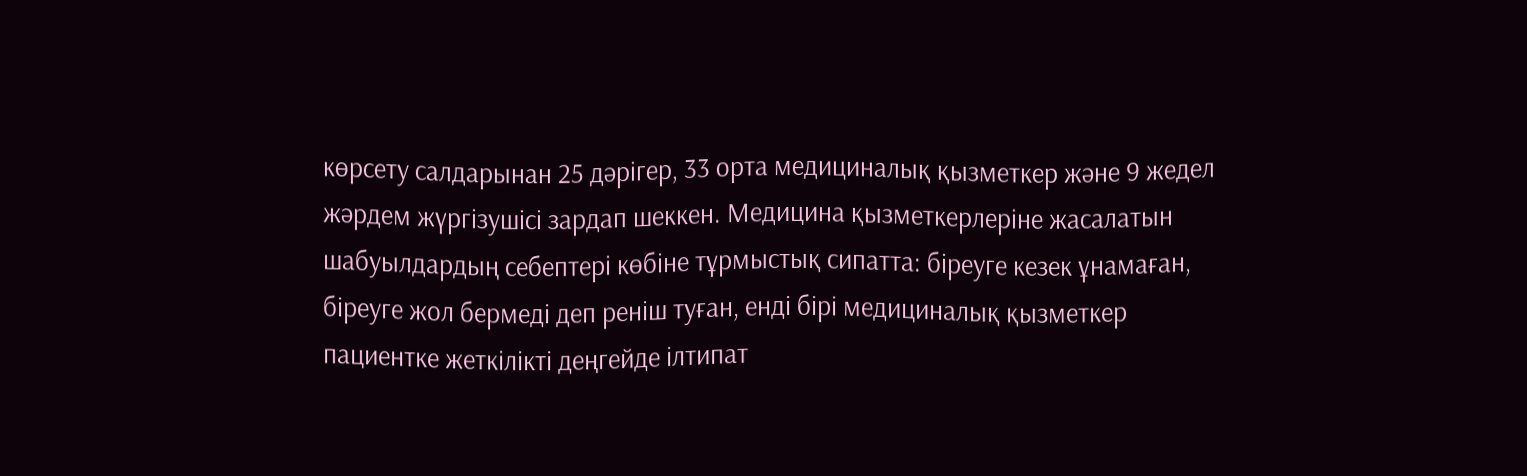көрсету салдарынан 25 дәрігер, 33 орта медициналық қызметкер және 9 жедел жәрдем жүргізушісі зардап шеккен. Медицина қызметкерлеріне жасалатын шабуылдардың себептері көбіне тұрмыстық сипатта: біреуге кезек ұнамаған, біреуге жол бермеді деп реніш туған, енді бірі медициналық қызметкер пациентке жеткілікті деңгейде ілтипат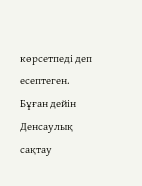көрсетпеді деп есептеген. Бұған дейін Денсаулық сақтау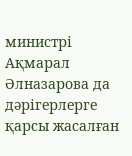министрі Ақмарал Әлназарова да дәрігерлерге қарсы жасалған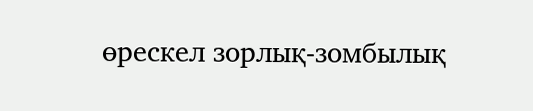өрескел зорлық-зомбылық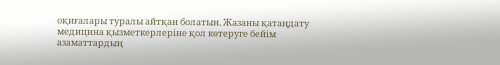оқиғалары туралы айтқан болатын. Жазаны қатаңдату медицина қызметкерлеріне қол көтеруге бейім азаматтардың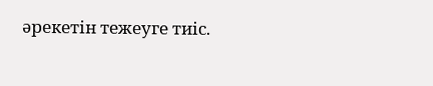әрекетін тежеуге тиіс.